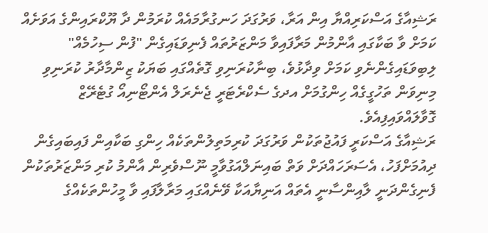ރަޝިއާގެ އަސްކަރިއްޔާ އިން އަރާ، ވަރުގަދަ ހަނގުރާމައެއް ކުރަމުން ދާ ޔޫކްރައިންގެ އަވަށެއް ކަމަށް ވާ ބަކާގައި އާންމުން މަރާފައިވާ މަންޒަރުތައް ފެނިވަޑައިގެން "ފުން ސިހުމެއް" ލިބިވަޑައިގެންނެވި ކަމަށް ވިދާޅުވެ، ބިނާކުރަނިވި ގޮތެއްގައި ބަޔަކު ޒިންމާދާރު ކުރަނިވި މިނިވަން ތަހުގީގެއް ހިންގުމަށް އދގެ ސެކްރެޓަރީ ޖެނެރަލް އެންޓޯނިއޯ ގުޓެރޭޒް ގޮވާލައްވައިފިއެވެ.
ރަޝިއާގެ އަސްކަރީ ފައުޖުތަކުން ވަރުގަދަ ކުރިމަތިލުންތަކެއް ހިންގި ބަކާއިން ފައިބައިގެން ދިއުމަށްފަހު، އެސަރަހައްދަށް ވަތް ބައިނަލްއަގުވާމީ ނޫސްވެރިން އާންމު ކުރި މަންޒަރުތަކުން ފެނިގެންދަނީ ލާއިންސާނީ އެތައް އަނިޔާއަކާ ވޭނެއްގައި މަރާލާފައި ވާ މީހުންތަކެއްގެ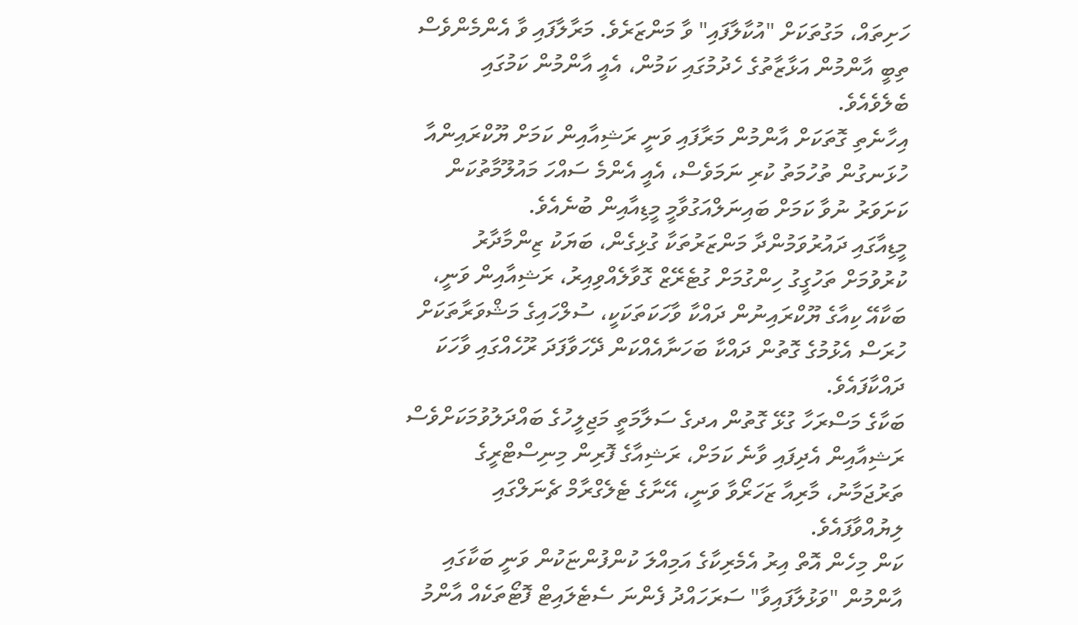ހަށިތައް، މަގުތަކަށް "އުކާލާފައި" ވާ މަންޒަރެވެ. މަރާލާފައި ވާ އެންމެންވެސް ތިބީ އާންމުން އަޅާޒާތުގެ ހެދުމުގައި ކަމުން، އެއީ އާންމުން ކަމުގައި ބެލެވެއެވެ.
އިހާނެތި ގޮތަކަށް އާންމުން މަރާފައި ވަނީ ރަޝިއާއިން ކަމަށް ޔޫކްރައިންއާ ހުޅަނގުން ތުހުމަތު ކުރި ނަމަވެސް، އެއީ އެންމެ ސައްހަ މައުލޫމާތުކަން ކަށަވަރު ނުވާ ކަމަށް ބައިނަލްއަގުވާމީ މީޑިއާއިން ބުނެއެވެ.
މީޑިއާގައި ދައުރުވަމުންދާ މަންޒަރުތަކާ ގުޅިގެން، ބަޔަކު ޒިންމާދާރު ކުރުވުމަށް ތަހުގީގު ހިންގުމަށް ގުޓެރޭޒް ގޮވާލެއްވިއިރު، ރަޝިއާއިން ވަނީ، ބަކާއޭ ކިއާގެ ޔޫކްރައިނުން ދައްކާ ވާހަކަތަކަކީ، ސުލްހައިގެ މަޝްވަރާތަކަށް ހުރަސް އެޅުމުގެ ގޮތުން ދައްކާ ބަހަނާއެއްކަން ދޭހަވާފަދަ ރޫހެއްގައި ވާހަކަ ދައްކާފައެވެ.
ބަކާގެ މަސްރަހާ ގުޅޭ ގޮތުން އދގެ ސަލާމަތީ މަޖިލީހުގެ ބައްދަލުވުމަކަށްވެސް ރަޝިއާއިން އެދިފައި ވާނެ ކަމަށް، ރަޝިއާގެ ފޮރިން މިނިސްޓްރީގެ ތަރުޖަމާނު، މާރިއާ ޒަހަރޯވާ ވަނީ، އޭނާގެ ޓެލެގްރާމް ޗެނަލްގައި ލިޔުއްވާފައެވެ.
ކަން މިހެން އޮތް އިރު އެމެރިކާގެ އަމިއްލަ ކުންފުންޏަކުން ވަނީ ބަކާގައި އާންމުން "ވަޅުލާފައިވާ" ސަރަހައްދު ފެންނަ ސެޓެލައިޓް ފޮޓޯތަކެއް އާންމު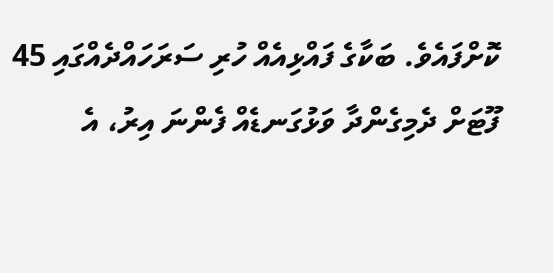ކޮށްފައެވެ. ބަކާގެ ފައްޅިއެއް ހުރި ސަރަހައްދެއްގައި 45 ފޫޓަށް ދެމިގެންދާ ވަޅުގަނޑެއް ފެންނަ އިރު، އެ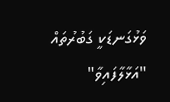ވަޅުގަނޑަކީ ގަބުރުތައް "އަޅާލާފައިވާ"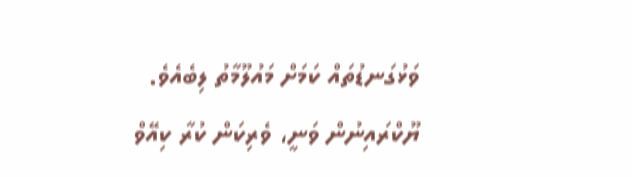ވަޅުގަނޑުތައް ކަމަށް މައުލޫމާތު ލިބެއެވެ.
ޔޫކްރައިނުން ވަނީ، ވެރިކަން ކުރާ ކިއޭވް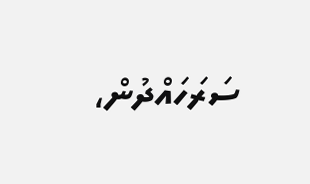ސަރަހައްދުން،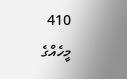410 މީހެއްގެ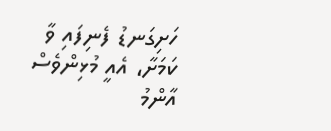ހަށިގަނޑު ފެނިފައި ވާ ކަމަށާ، އެއީ މުޅިންވެސް އާންމު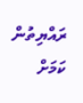ރައްޔިތުން ކަމަށް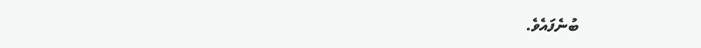ބުނެފައެވެ.